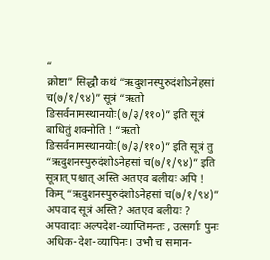“
क्रोष्टा” सिद्धौ कथं “ऋदुशनस्पुरुदंशोऽनेहसां च(७/१/९४)” सूत्रं “ऋतो ङिसर्वनामस्थानयोः(७/३/११०)” इति सूत्रं बाधितुं शक्नोति ! “ऋतो ङिसर्वनामस्थानयोः(७/३/११०)” इति सूत्रं तु “ऋदुशनस्पुरुदंशोऽनेहसां च(७/१/९४)” इति सूत्रात् पश्चात् अस्ति अतएव बलीयः अपि ! किम् “ऋदुशनस्पुरुदंशोऽनेहसां च(७/१/९४)” अपवाद सूत्रं अस्ति? अतएव बलीयः ?
अपवादाः अल्पदेश-व्याप्तिमन्तः , उत्सर्गाः पुनः अधिक-देश-व्यापिनः। उभौ च समान-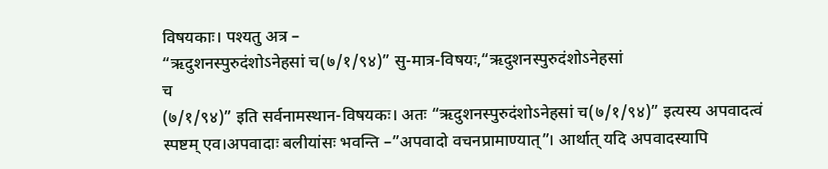विषयकाः। पश्यतु अत्र –
“ऋदुशनस्पुरुदंशोऽनेहसां च(७/१/९४)” सु-मात्र-विषयः,“ऋदुशनस्पुरुदंशोऽनेहसां
च
(७/१/९४)” इति सर्वनामस्थान-विषयकः। अतः “ऋदुशनस्पुरुदंशोऽनेहसां च(७/१/९४)” इत्यस्य अपवादत्वं स्पष्टम् एव।अपवादाः बलीयांसः भवन्ति –”अपवादो वचनप्रामाण्यात्”। आर्थात् यदि अपवादस्यापि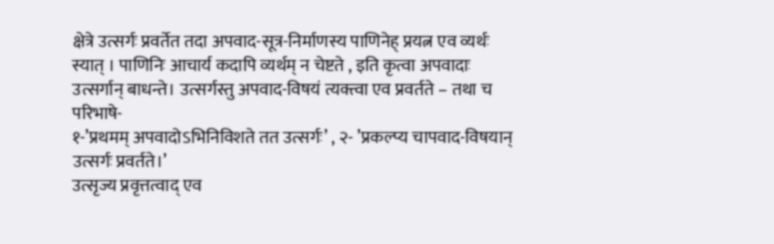क्षेत्रे उत्सर्गः प्रवर्तेत तदा अपवाद-सूत्र-निर्माणस्य पाणिनेह् प्रयत्न एव व्यर्थः स्यात् । पाणिनिः आचार्य कदापि व्यर्थम् न चेष्टते , इति कृत्वा अपवादाः उत्सर्गान् बाधन्ते। उत्सर्गस्तु अपवाद-विषयं त्यक्त्वा एव प्रवर्तते – तथा च परिभाषे-
१-’प्रथमम् अपवादोऽभिनिविशते तत उत्सर्गः’ , २- ’प्रकल्प्य चापवाद-विषयान् उत्सर्गः प्रवर्तते।’
उत्सृज्य प्रवृत्तत्वाद् एव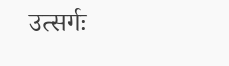उत्सर्गः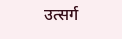उत्सर्ग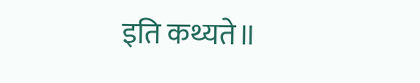इति कथ्यते॥